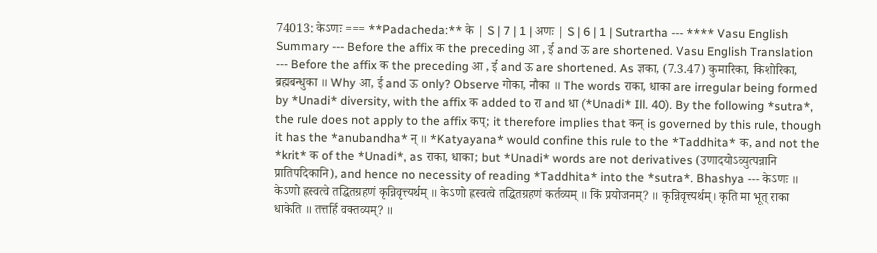74013: केऽणः === **Padacheda:** के | S | 7 | 1 | अणः | S | 6 | 1 | Sutrartha --- **** Vasu English Summary --- Before the affix क the preceding आ , ई and ऊ are shortened. Vasu English Translation --- Before the affix क the preceding आ , ई and ऊ are shortened. As ज्ञका, (7.3.47) कुमारिका, किशोरिका, ब्रह्मबन्धुका ॥ Why आ, ई and ऊ only? Observe गोका, नौका ॥ The words राका, धाका are irregular being formed by *Unadi* diversity, with the affix क added to रा and धा (*Unadi* Ill. 40). By the following *sutra*, the rule does not apply to the affix कप्; it therefore implies that कन् is governed by this rule, though it has the *anubandha* न् ॥ *Katyayana* would confine this rule to the *Taddhita* क, and not the *krit* क of the *Unadi*, as राका, धाका; but *Unadi* words are not derivatives (उणादयोऽव्युत्पन्नानि प्रातिपदिकानि), and hence no necessity of reading *Taddhita* into the *sutra*. Bhashya --- केऽणः ॥ केऽणो ह्रस्वत्वे तद्धितग्रहणं कृन्निवृत्त्यर्थम् ॥ केऽणो ह्रस्वत्वे तद्धितग्रहणं कर्तव्यम् ॥ किं प्रयोजनम्? ॥ कृन्निवृत्त्यर्थम्। कृति मा भूत् राका धाकेति ॥ तत्तर्हि वक्तव्यम्? ॥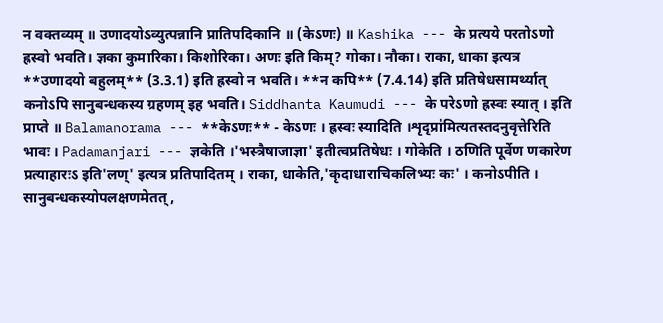न वक्तव्यम् ॥ उणादयोऽव्युत्पन्नानि प्रातिपदिकानि ॥ (केऽणः) ॥ Kashika --- के प्रत्यये परतोऽणो ह्रस्वो भवति। ज्ञका कुमारिका। किशोरिका। अणः इति किम्? गोका। नौका। राका, धाका इत्यत्र **उणादयो बहुलम्** (3.3.1) इति ह्रस्वो न भवति। **न कपि** (7.4.14) इति प्रतिषेधसामर्थ्यात् कनोऽपि सानुबन्धकस्य ग्रहणम् इह भवति। Siddhanta Kaumudi --- के परेऽणो ह्रस्वः स्यात् । इति प्राप्ते ॥ Balamanorama --- **केऽणः** - केऽणः । ह्रस्वः स्यादिति ।शृदृप्रा॑मित्यतस्तदनुवृत्तेरिति भावः । Padamanjari --- ज्ञकेति ।'भस्त्रैषाजाज्ञा' इतीत्वप्रतिषेधः । गोकेति । ठणिति पूर्वेण णकारेण प्रत्याहारःऽ इति'लण्' इत्यत्र प्रतिपादितम् । राका, धाकेति,'कृदाधाराचिकलिभ्यः कः' । कनोऽपीति । सानुबन्धकस्योपलक्षणमेतत्,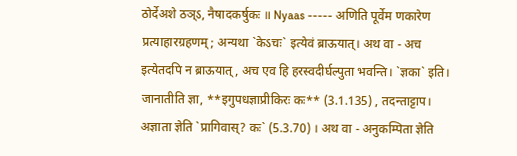ठोर्देअशे ठञ्ऽ, नैषादकर्षुकः ॥ Nyaas ----- अणिति पूर्वेम णकारेण प्रत्याहारग्रहणम्; अन्यथा `केऽचः` इत्येवं ब्राऊयात्। अथ वा - अच इत्येतदपि न ब्राऊयात्, अच एव हि हरस्वदीर्घल्पुता भवन्ति। `ज्ञका` इति। जानातीति ज्ञा, **इगुपधज्ञाप्रीकिरः कः** (3.1.135) , तदन्ताट्टाप। अज्ञाता ज्ञेति `प्रागिवास्? कः` (5.3.70) । अथ वा - अनुकम्पिता ज्ञेति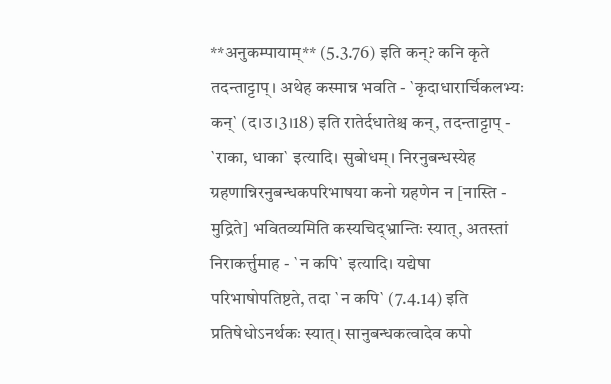**अनुकम्पायाम्** (5.3.76) इति कन्? कनि कृते तदन्ताट्टाप्। अथेह कस्मान्न भवति - `कृदाधारार्चिकलभ्यः कन्` (द।उ।3।18) इति रातेर्दधातेश्च कन्, तदन्ताट्टाप् - `राका, धाका` इत्यादि। सुबोधम्। निरनुबन्धस्येह ग्रहणान्निरनुबन्धकपरिभाषया कनो ग्रहणेन न [नास्ति - मुद्रिते] भवितव्यमिति कस्यचिद्भ्रान्तिः स्यात्, अतस्तां निराकर्त्तुमाह - `न कपि` इत्यादि। यद्येषा परिभाषोपतिष्टते, तदा `न कपि` (7.4.14) इति प्रतिषेधोऽनर्थकः स्यात्। सानुबन्धकत्वादेव कपो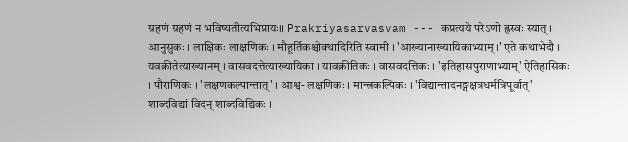ग्रहणं ग्रहणं न भविष्यतीत्यभिप्रायः॥ Prakriyasarvasvam --- कप्रत्यये परेऽणो ह्रस्वः स्यात् । आनुसुकः । लाक्षिकः लाक्षणिकः । मौहूर्तिकश्चोक्थादिरिति स्वामी । 'आख्यानाख्यायिकाभ्याम् ।' एते कथाभेदौ । यवक्रीतेत्याख्यानम् । वासवदत्तेत्याख्यायिका । यावक्रीतिकः । वासवदत्तिकः । 'इतिहासपुराणाभ्याम्' ऐतिहासिकः । पौराणिकः । 'लक्षणकल्पान्तात्' । आश्व- लक्षणिकः । मान्त्रकल्पिकः । 'विद्यान्तादनङ्गक्षत्रधर्मत्रिपूर्वात्' शाब्दविद्यां विदन् शाब्दविद्यिकः ।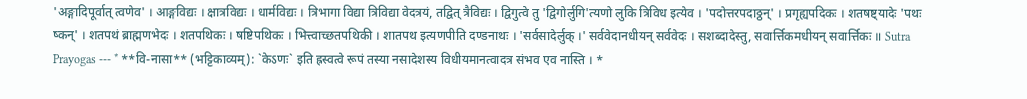'अङ्गादिपूर्वात् त्वणेव' । आङ्गविद्यः । क्षात्रविद्यः । धार्मविद्यः । त्रिभागा विद्या त्रिविद्या वेदत्रयं, तद्वित् त्रैविद्यः । द्विगुत्वे तु 'द्विगोर्लुगि'त्यणो लुकि त्रिविध इत्येव । 'पदोत्तरपदाठ्ठन्' । प्रगृह्यपदिकः । शतषष्ट्यादेः 'पथः ष्कन्' । शतपथं ब्राह्मणभेदः । शतपथिकः । षष्टिपथिकः । भित्त्वाच्छतपथिकी । शातपथ इत्यणपीति दण्डनाथः । 'सर्वसादेर्लुक् ।' सर्ववेदानधीयन् सर्ववेदः । सशब्दादेस्तु, सवार्त्तिकमधीयन् सवार्त्तिकः ॥ Sutra Prayogas --- * **वि-नासा** (भट्टिकाव्यम्): `केऽणः` इति ह्रस्वत्वे रूपं तस्या नसादेशस्य विधीयमानत्वादत्र संभव एव नास्ति । *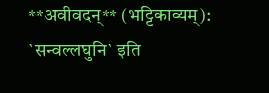**अवीवदन्** (भट्टिकाव्यम्): `सन्वल्लघुनि` इति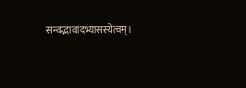सन्वद्भावादभ्यासस्येत्वम्।